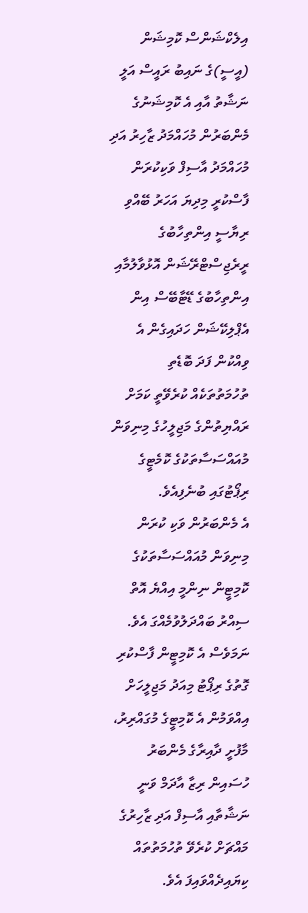އިލެކްޝަންސް ކޮމިޝަން (އީސީ)ގެ ނައިބު ރައީސް އަލީ ނަޝާތު އާއި އެ ކޮމިޝަނުގެ މެންބަރުން މުހައްމަދު ޒާހިރު އަދި މުހައްމަދު އާސިފް ވަކިކުރަން ފާސްކުރީ މިދިޔަ އަހަރު ބޭއްވި ރިޔާސީ އިންތިހާބުގެ ރީރެޖިސްޓްރޭޝަން އޮޅުވާލުމާއި އިންތިހާބުގެ ޑޭޓާބޭސް އިން އެޕްލިކޭޝަން ހަދައިގެން އެ ވިއްކުން ފަދަ ބޮޑެތި ތުހުމަތުތަކެއް ކުރެވޭތީ ކަމަށް ރައްޔިތުންގެ މަޖިލީހުގެ މިނިވަން މުއައްސަސާތަކުގެ ކޮމެޓީގެ ރިޕޯޓުގައި ބުނެފިއެވެ.
އެ މެންބަރުން ވަކި ކުރަން މިނިވަން މުއައްސަސާތަކުގެ ކޮމިޓީން ނިންމީ އިއްޔެ އޮތް ސިއްރު ބައްދަލުވުމެއްގަ އެވެ. ނަމަވެސް އެ ކޮމިޓީން ފާސްކުރި ގޮތުގެ ރިޕޯޓު މިއަދު މަޖިލީހަށް އިއްވަމުން އެ ކޮމިޓީގެ މުގައްރިރު، މާފުށީ ދާއިރާގެ މެންބަރު ހުސައިން ރިޒާ އާދަމް ވަނީ ނަޝާތާއި އާސިފް އަދި ޒާހިރުގެ މައްޗަށް ކުރެވޭ ތުހުމަތުތައް ކިޔައިދެއްވައިފަ އެވެ.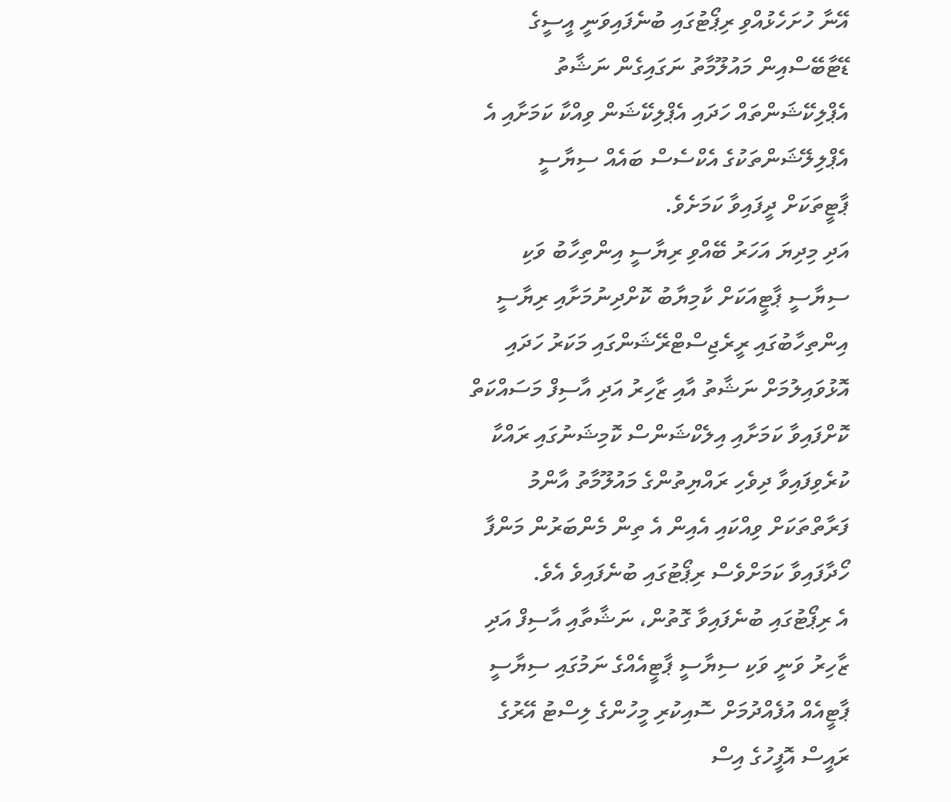އޭނާ ހުށަހެޅުއްވި ރިޕޯޓުގައި ބުނެފައިވަނީ އީސީގެ ޑޭޓާބޭސްއިން މައުލޫމާތު ނަގައިގެން ނަޝާތު އެޕްލިކޭޝަންތައް ހަދައި އެޕްލިކޭޝަން ވިއްކާ ކަމަށާއި އެ އެޕްލިލޭޝަންތަކުގެ އެކްސެސް ބައެއް ސިޔާސީ ޕާޓީތަކަށް ދީފައިވާ ކަމަށެވެ.
އަދި މިދިޔަ އަހަރު ބޭއްވި ރިޔާސީ އިންތިހާބު ވަކި ސިޔާސީ ޕާޓީއަކަށް ކާމިޔާބު ކޮށްދިނުމަށާއި ރިޔާސީ އިންތިހާބުގައި ރީރެޖިސްޓްރޭޝަންގައި މަކަރު ހަދައި އޮޅުވައިލުމަށް ނަޝާތު އާއި ޒާހިރު އަދި އާސިފް މަސައްކަތް ކޮށްފައިވާ ކަމަށާއި އިލެކްޝަންސް ކޮމިޝަނުގައި ރައްކާ ކުރެވިފައިވާ ދިވެހި ރައްޔިތުންގެ މައުލޫމާތު އާންމު ފަރާތްތަކަށް ވިއްކައި އެއިން އެ ތިން މެންބަރުން މަންފާ ހޯދާފައިވާ ކަމަށްވެސް ރިޕޯޓުގައި ބުނެފައިވެ އެވެ.
އެ ރިޕޯޓުގައި ބުނެފައިވާ ގޮތުން، ނަޝާތާއި އާސިފް އަދި ޒާހިރު ވަނީ ވަކި ސިޔާސީ ޕާޓީއެއްގެ ނަމުގައި ސިޔާސީ ޕާޓީއެއް އުފެއްދުމަށް ސޮއިކުރި މީހުންގެ ލިސްޓު އޭރުގެ ރައީސް އޮފީހުގެ އިސް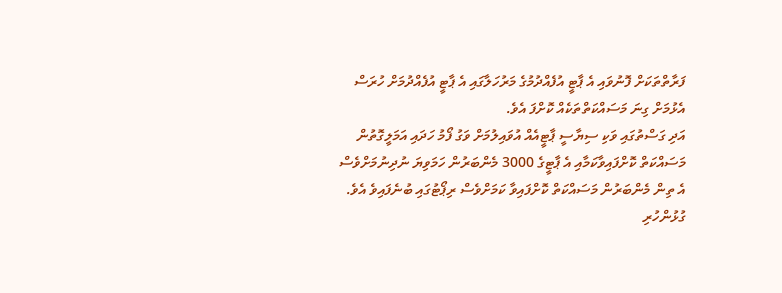ފަރާތްތަކަށް ފޮނުވައި އެ ޕާޓީ އުފެއްދުމުގެ މަރުހަލާގައި އެ ޕާޓީ އުފެއްދުމަށް ހުރަސް އެޅުމަށް ގިނަ މަސައްކަތްތަކެއް ކޮށްފަ އެވެ.
އަދި ގަސްތުގައި ވަކި ސިޔާސީ ޕާޓީއެއް އުވައިލުމަށް ވަގު ފޯމު ހަދައި އަމަލީގޮތުން މަސައްކަތް ކޮށްފައިވާކަމާއި އެ ޕާޓީގެ 3000 މެންބަރުން ހަމަވިޔަ ނުދިނުމަށްވެސް އެ ތިން މެންބަރުން މަސައްކަތް ކޮށްފައިވާ ކަމަށްވެސް ރިޕޯޓުގައި ބުނެފައިވެ އެވެ.
ގުޅުންހުރި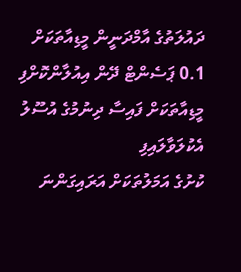ދައުލަތުގެ އާމްދަނީން މީޑިއާތަކަށް 0.1 ޕަސެންޓް ދޭން އިއުލާންކޮށްފި
މީޑިއާތަކަށް ފައިސާ ދިނުމުގެ އުސޫލު އެކުލަވާލައިފި
ކުށުގެ އަމަލުތަކަށް އަރައިގަންނަ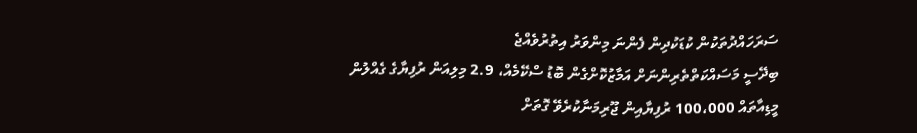ސަރަހައްދުތަކުން ކުޑަކުދިން ފެންނަ މިންވަރު އިތުރުވެއްޖެ
ބިދޭސީ މަސައްކަތްތެރިންނަށް އަމާޒުކޮށްގެން ބޮޑު ސްކޭމެއް، 2.9 މިލިއަން ރުފިޔާގެ ގެއްލުން
މީޑިއާތައް 100،000 ރުފިޔާއިން ޖޫރިމަނާކުރެވޭ ގޮތަށް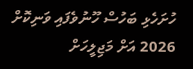ހުށަހެޅި ބަހުސް ހޫނުވެފައި ވަނިކޮށް
2026 އަށް މަޖިލީހަށް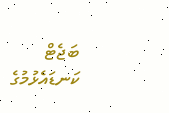ބަޖެޓް ކަނޑައެޅުމުގެ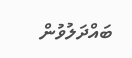ބައްދަލުވުން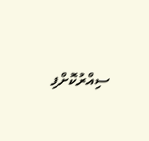ސިއްރުކޮށްފި